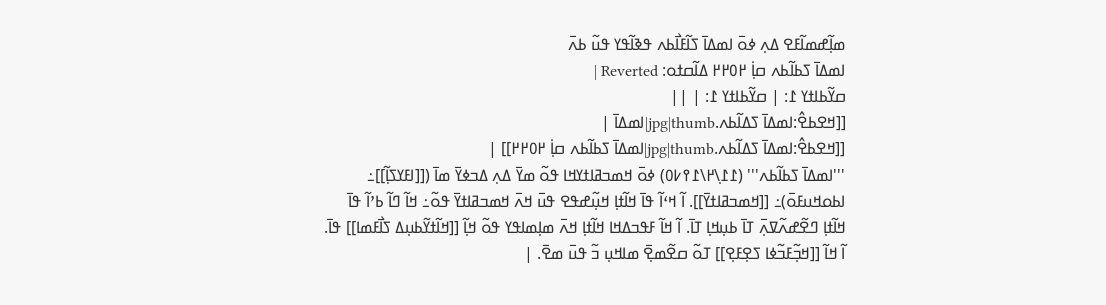ߘߊ߲߬ߝߘߊ߬ߓߐ ߡߍ߲ ߦߋ߫ ߊߘߡߊ߫ ߖߊ߬ߓߊ߯ߕߍ ߟߢߊ߬ߟߌ ߟߎ߬ ߕߍ߫
ߊߘߡߊ߫ ߖߕߊ߬ߕߍ ߛߊ߲߭ ߂߀߂߂ ߡߊ߬ߛߙߋ: Reverted |
ߛߌ߬ߕߊߙߌ ߁: | ߛߌ߬ߕߊߙߌ ߁: | ||
[[ߞߐߕߐ߮:ߊߘߡߊ߫ ߖߡߊ߬ߕߍ.jpg|thumb|ߊߘߡߊ߫ |
[[ߞߐߕߐ߮:ߊߘߡߊ߫ ߖߡߊ߬ߕߍ.jpg|thumb|ߊߘߡߊ߫ ߖߕߊ߬ߕߍ ߛߊ߲߭ ߂߀߂߂]] |
'''ߊߘߡߊ߫ ߖߕߊ߬ߕߍ''' (߁߁߲\߂\߁߉߇߀) ߦߋ߫ ߞߘߏߥߊߙߌߞߊ ߟߋ߬ ߘߌ߫ ߡߍ߲ ߡߏߦߌ߫ ߘߊ߫ ([[ߊߓߌߖߊ߲߬]]߸ ߊߕߋߞߎߓߋ߫)߸ [[ߞߘߏߥߊߙߌ߫]]. ߊ߬ ߞߵߊ߬ ߟߊ߫ ߞߊ߬ߙߊ߲ ߞߎ߲߬ߝߟߐ ߟߎ߫ ߞߍ߫ ߞߘߏߥߊߙߌ߫ ߟߋ߬߸ ߞߊ߬ ߣߊ߬ ߕߴߊ߬ ߟߊ߫ ߞߊ߬ߙߊ߲ ߣߐ߬ߝߍ߬ߜߍ߲߫ ߠߊ߫ ߕߎ߲ߞߊ߲ ߠߊ߫. ߊ߬ ߞߊ߬ ߓߟߏߡߞߊ ߞߊ߬ߙߊ߲ ߞߍ߫ ߘߊ߲ߘߊߟߌ ߟߋ߬ ߞߊ߲߬ [[ߞߊ߬ߙߌ߬ߕߎ߲ߡ ߖߊ߯ߓߘߊ]] ߟߊ߫. ߊ߬ ߞߊ߬ [[ߞߏ߲߬ߓߏ߬ߦߊ ߖߐ߲ߓߐ߲]] ߠߋ߬ ߛߐ߬ߘߐ߲߫ ߘߊߞߎ߲ ߏ߬ ߟߎ߫ ߘߐ߫. |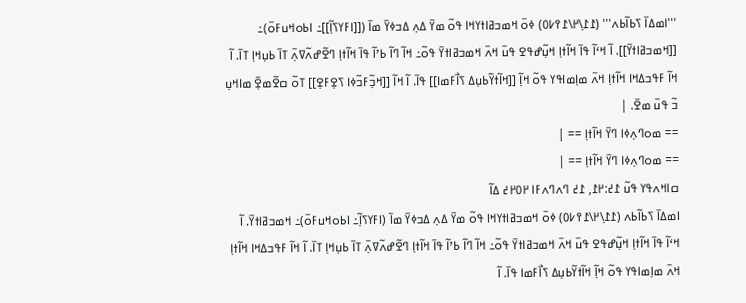'''ߊߘߡߊ߫ ߖߕߊ߬ߕߍ''' (߁߁߲\߂\߁߉߇߀) ߦߋ߫ ߞߘߏߥߊߙߌߞߊ ߟߋ߬ ߘߌ߫ ߡߍ߲ ߡߏߦߌ߫ ߘߊ߫ ([[ߊߓߌߖߊ߲߬]]߸ ߊߕߋߞߎߓߋ߫)߸ [[ߞߘߏߥߊߙߌ߫]]. ߊ߬ ߞߵߊ߬ ߟߊ߫ ߞߊ߬ߙߊ߲ ߞߎ߲߬ߝߟߐ ߟߎ߫ ߞߍ߫ ߞߘߏߥߊߙߌ߫ ߟߋ߬߸ ߞߊ߬ ߣߊ߬ ߕߴߊ߬ ߟߊ߫ ߞߊ߬ߙߊ߲ ߣߐ߬ߝߍ߬ߜߍ߲߫ ߠߊ߫ ߕߎ߲ߞߊ߲ ߠߊ߫. ߊ߬ ߞߊ߬ ߓߟߏߡߞߊ ߞߊ߬ߙߊ߲ ߞߍ߫ ߘߊ߲ߘߊߟߌ ߟߋ߬ ߞߊ߲߬ [[ߞߊ߬ߙߌ߬ߕߎ߲ߡ ߖߊ߯ߓߘߊ]] ߟߊ߫. ߊ߬ ߞߊ߬ [[ߞߏ߲߬ߓߏ߬ߦߊ ߖߐ߲ߓߐ߲]] ߠߋ߬ ߛߐ߬ߘߐ߲߫ ߘߊߞߎ߲ ߏ߬ ߟߎ߫ ߘߐ߫. |
== ߘߋߣߍ߲ߦߊ ߣߌ߫ ߞߊ߬ߙߊ߲ == |
== ߘߋߣߍ߲ߦߊ ߣߌ߫ ߞߊ߬ߙߊ߲ == |
ߛߊߞߍߟߌ ߟߎ߬ ߁߄:߂߁, ߁߄ ߣߍߣߍߓߊ ߂߀߂߄ ߡߊ߬
ߊߘߡߊ߫ ߖߕߊ߬ߕߍ (߁߁߲\߂\߁߉߇߀) ߦߋ߫ ߞߘߏߥߊߙߌߞߊ ߟߋ߬ ߘߌ߫ ߡߍ߲ ߡߏߦߌ߫ ߘߊ߫ (ߊߓߌߖߊ߲߬߸ ߊߕߋߞߎߓߋ߫)߸ ߞߘߏߥߊߙߌ߫. ߊ߬ ߞߵߊ߬ ߟߊ߫ ߞߊ߬ߙߊ߲ ߞߎ߲߬ߝߟߐ ߟߎ߫ ߞߍ߫ ߞߘߏߥߊߙߌ߫ ߟߋ߬߸ ߞߊ߬ ߣߊ߬ ߕߴߊ߬ ߟߊ߫ ߞߊ߬ߙߊ߲ ߣߐ߬ߝߍ߬ߜߍ߲߫ ߠߊ߫ ߕߎ߲ߞߊ߲ ߠߊ߫. ߊ߬ ߞߊ߬ ߓߟߏߡߞߊ ߞߊ߬ߙߊ߲ ߞߍ߫ ߘߊ߲ߘߊߟߌ ߟߋ߬ ߞߊ߲߬ ߞߊ߬ߙߌ߬ߕߎ߲ߡ ߖߊ߯ߓߘߊ ߟߊ߫. ߊ߬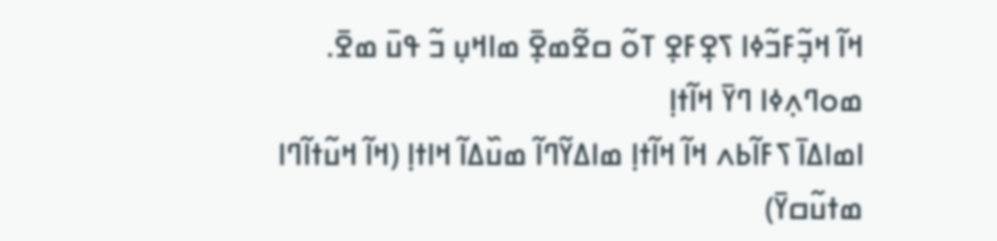ߞߊ߬ ߞߏ߲߬ߓߏ߬ߦߊ ߖߐ߲ߓߐ߲ ߠߋ߬ ߛߐ߬ߘߐ߲߫ ߘߊߞߎ߲ ߏ߬ ߟߎ߫ ߘߐ߫.
ߘߋߣߍ߲ߦߊ ߣߌ߫ ߞߊ߬ߙߊ߲
ߊߘߊߡߊ߫ ߖߓߊ߬ߕߍ ߞߊ߬ ߞߊ߬ߙߊ߲ ߘߊߡߌ߬ߣߊ߬ ߘߎ߰ߡߊ߬ ߞߊߙߊ߲ (ߞߊ߬ ߞߎ߬ߙߊ߬ߣߊ ߘߙߎ߬ߛߌ߫)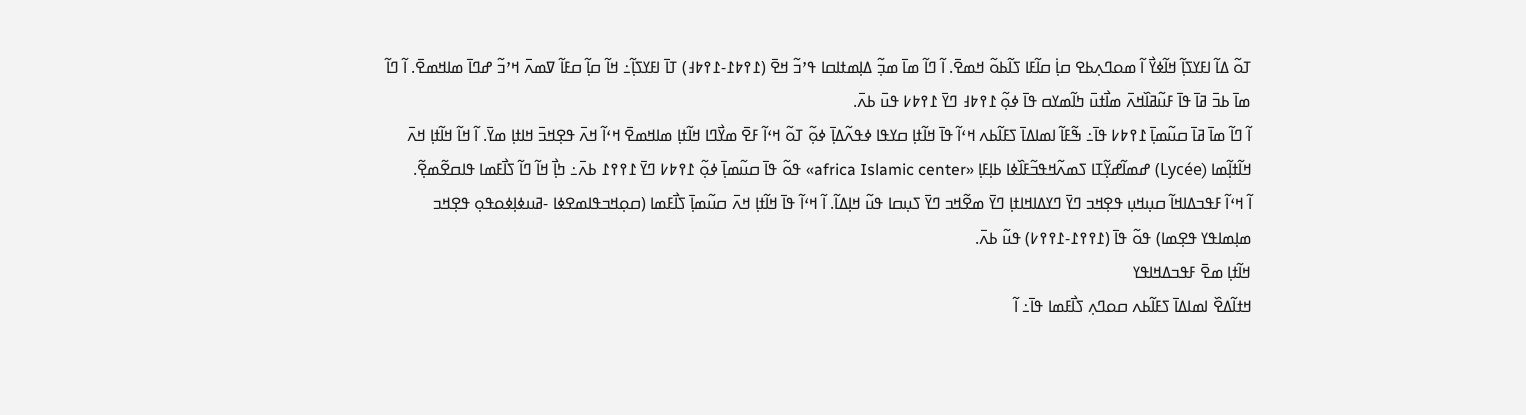ߠߋ߬ ߡߊ߬ ߊߓߌߖߊ߲߬ ߞߊ߬ߦߌ߯ ߊ߬ ߘߋߣߍ߲ߕߐ ߛߊ߲߭ ߛߊ߬ߓߊ ߖߊ߬ߕߋ߬ ߞߘߐ߫. ߊ߬ ߣߊ߬ ߘߊ߫ ߘߏ߲߬ ߡߊ߲ߘߙߊߛߊ ߟߴߏ߬ ߞߐ߫ (߁߉߈߁-߁߉߈߃) ߠߊ߫ ߊߓߌߖߊ߲߬߸ ߞߊ߬ ߛߊ߲߬ ߛߓߊ߬ ߜߘߍ߫ ߞߴߏ߬ ߝߣߊ߫ ߘߊߞߘߐ߫. ߊ߬ ߣߊ߬ ߘߊ߫ ߕߏ߫ ߥߊ߫ ߟߊ߫ ߓߎ߬ߥߊ߰ߞߍ߫ ߘߊ߯ߙߎ߫ ߤߊ߬ߘߌߛ ߟߊ߫ ߦߋ߲߬ ߁߉߈߃ ߣߌ߫ ߁߉߈߇ ߟߎ߫ ߕߍ߫.
ߊ߬ ߣߊ߬ ߘߊ߫ ߥߊ߫ ߛߎ߬ߘߊ߲߫ ߁߉߈߇ ߟߊ߫߸ ߒ߬ߓߊ߬ ߊߘߊߡߊ߫ ߖߓߊ߬ߕߍ ߞߵߊ߬ ߟߊ߫ ߞߊ߬ߙߊ߲ ߛߌߟߊ ߦߟߍ߬ߡߊ߲߫ ߦߋ߲߬ ߠߋ߬ ߞߵߊ߬ ߓߐ߫ ߘߌ߯ߣߊ ߞߊ߬ߙߊ߲ ߘߊߞߘߐ߫ ߞߵߊ߬ ߞߍ߫ ߟߐ߲ߞߏ߫ ߞߊߙߊ߲ ߘߌ߫. ߊ߬ ߞߊ߬ ߞߊ߬ߙߊ߲ ߞߍ߫ ߞߊ߬ߙߊ߲߬ߘߊ (Lycée) ߝߘߊ߬ߝߌ߲߬ߠߊ ߖߘߍ߬ߞߟߏ߬ߓߊ߰ߦߊ ߕߊ߲ߓߊ߲ «africa Islamic center» ߟߋ߬ ߟߊ߫ ߛߎ߬ߘߊ߲߫ ߦߋ߲߬ ߁߉߈߇ ߣߌ߫ ߁߉߉߁ ߕߍ߫߸ ߤߊ߲߯ ߞߊ߬ ߣߊ߬ ߖߊ߯ߓߘߊ ߟߊߛߐ߬ߘߐ߲߬.
ߊ߬ ߞߵߊ߬ ߓߟߏߡߊߞߊ߬ ߛߎ߲ߞߎ߲ ߟߐ߲ߞߏ ߣߌ߫ ߣߌߡߊߞߊߙߊ߲ ߣߌ߫ ߘߐ߬ߞߏ ߣߌ߫ ߖߎ߲ߛߊ ߟߎ߬ ߞߊ߲ߡߊ߬. ߊ߬ ߞߵߊ߬ ߟߊ߫ ߞߊ߬ߙߊ߲ ߞߍ߫ ߛߎ߬ߘߊ߲߫ ߖߊ߯ߓߘߊ (ߛߋ߲ߞߏߟߊߘߐߦߊ -ߥߎߦߊ߲ߦߋߟߋ߲ ߟߐ߲ߞߏ ߘߊ߲ߘߊߟߌ ߟߐ߲ߘߊ) ߟߋ߬ ߟߊ߫ (߁߉߉߁-߁߉߉߇) ߟߎ߬ ߕߍ߫.
ߞߊ߬ߙߊ߲ ߘߐ߫ ߓߟߏߡߞߊߟߌ
ߞߙߊ߬ߡߐ߰ ߊߘߊߡߊ߫ ߖߓߊ߬ߕߍ ߛߋߣߍ߲ ߖߊ߯ߓߘߊ ߟߊ߫߸ ߊ߬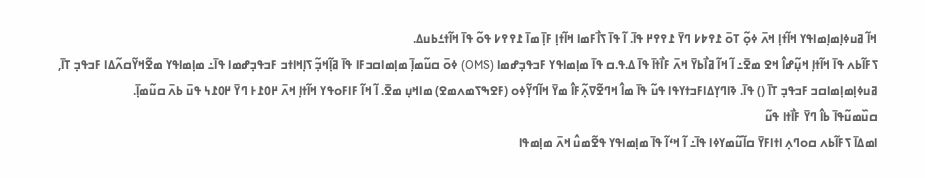ߞߊ߬ ߥߎߦߊ߲ߘߊ߲ߘߊߟߌ ߞߊ߬ߙߊ߲ ߞߍ߫ ߦߋ߲߬ ߠߋ߫ ߁߉߈߇ ߣߌ߫ ߁߉߉߂ ߟߊ߫. ߊ߬ ߟߊ߫ ߖߊ߯ߓߘߊ ߞߊ߬ߙߊ߲ ߓߊ߲߫ ߘߊ߫ ߁߉߉߇ ߟߋ߬ ߟߊ߫ ߞߊ߬ߙߑߕߎߡ.
ߖߓߊ߬ߕߍ ߟߊ߫ ߞߊ߬ߙߊ߲ ߞߎ߲߬ߝߊ߮ ߞߐ ߘߐ߫߸ ߊ߬ ߞߊ߬ ߥߊ߯ߕߌ߫ ߞߍ߫ ߓߊ߯ߙߊ߫ ߟߊ߫ ߡ.ߟ.ߛ ߟߊ߫ ߘߊ߲ߘߊߟߌ ߓߏߟߏ߲ߝߘߊ (OMS) ߦߋ߫ ߛߎ߬ߘߊ߲߫ ߘߊ߲ߘߊߛߏߓߊ ߟߊ߫ ߥߊ߲߬ߞߏ߲߬ ߖߊ߲ߞߊߙߏ ߓߏߟߏ߲ߝߘߊ ߟߊ߫߸ ߘߊ߲ߘߊߟߌ ߘߐ߬ߞߌ߬ߛߍ߬ߡߊ ߓߏߟߏ߲ ߠߊ߫, ߥߎߦߊ߲ߘߊ߲ߘߊߛߏ ߓߏߟߏ߲ ߠߊ߫ () ߟߊ߫. ߢߊߣߌ߲ߡߊߓߏߙߌߟߊ ߟߎ߬ ߟߊ߫ ߘߊ߮ ߞߣߐ߬ߜߍ߲߬ߓߊ߮ ߘߌ߫ ߞߊ߬ߣߌ߲߬ߦߋ (ߓߐߒߖߘߍߘߐ) ߘߊߞߎ߲ ߘߐ߫. ߊ߬ ߞߊ߬ ߓߊߓߋߟߌ ߞߊ߬ߙߊ߲ ߞߍ߫ ߂߀߁߅ ߣߌ߫ ߂߀߁߆ ߟߎ߫ ߕߍ߫ ߛߎ߬ߘߊ߲߫.
ߛߎ߰ߘߎ߬ߟߊ߫ ߕߊ߮ ߣߌ߫ ߓߊ߯ߙߊ ߟߎ߬
ߊߘߡߊ߫ ߖߓߊ߬ߕߍ ߛߋߣߍ߲ ߊߙߊߓߌ߫ ߛߊ߬ߎ߬ߘߌߦߊ ߟߊ߫߸ ߊ߬ ߞߵߊ߬ ߟߊ߫ ߘߊ߲ߘߊߟߌ ߟߐ߬ߘߎ߮ ߞߍ߫ ߘߊ߲ߘߟߊ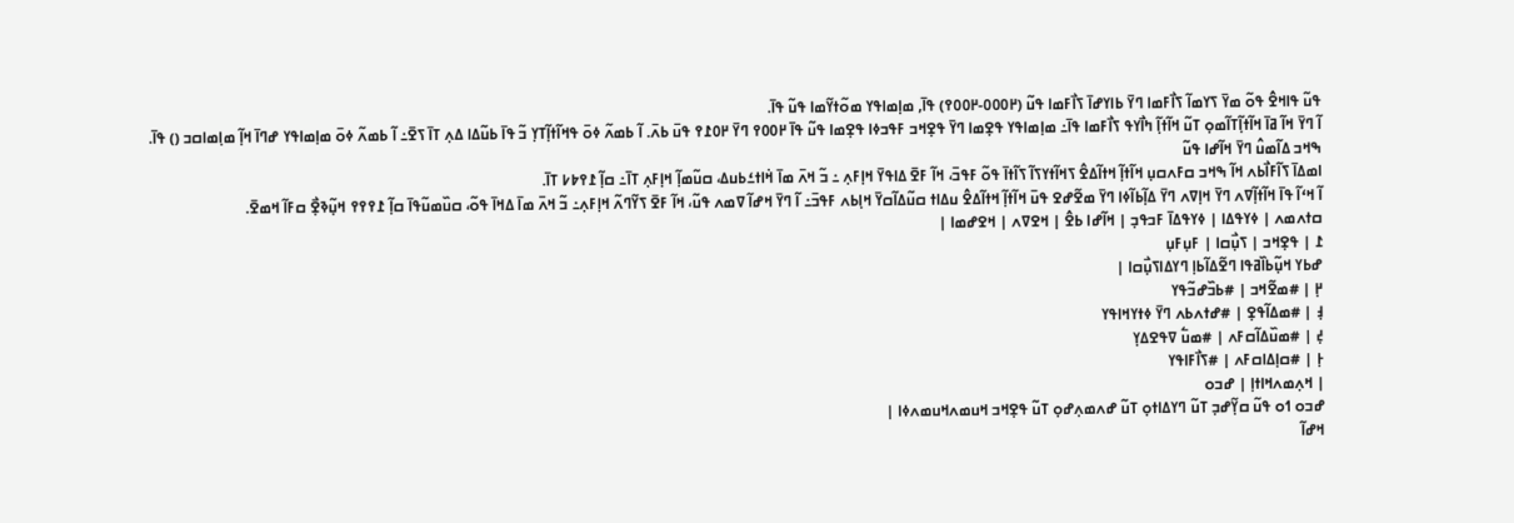ߟߎ߬ ߟߊߞߐ߮ ߟߋ߬ ߘߌ߫ ߖߌߘߊ߬ ߖߊ߯ߓߘߊ ߣߌ߫ ߕߊߌߝߊ߫ ߖߊ߯ߓߘߊ ߟߎ߬ (߂߀߀߀-߂߀߀߉) ߟߊ߫, ߘߊ߲ߘߊߟߌ ߘߋ߬ߙߌ߬ߘߊ ߟߎ߬ ߟߊ߫.
ߊ߬ ߣߌ߫ ߞߊ߬ ߥߊ߫ ߞߊ߬ߙߊ߲߬ߠߊ߬ߘߋ߲ ߠߎ߬ ߞߊ߬ߙߊ߲߬ ߤߊ߯ߌߟ ߖߊ߯ߓߘߊ ߟߊ߫߸ ߘߊ߲ߘߊߟߌ ߟߐ߲ߘߊ ߣߌ߫ ߟߐ߲ߞߏ ߓߟߏߦߊ ߟߐ߲ߘߊ ߟߎ߬ ߟߊ߫ ߂߀߀߉ ߣߌ߫ ߂߀߁߉ ߟߎ߫ ߕߍ߫. ߊ߬ ߕߘߍ߬ ߦߋ߫ ߟߞߊ߬ߙߊ߲߬ߠߌ߲ ߏ߬ ߟߊ߫ ߕߎ߬ߡߊ ߡߍ߲ ߠߊ߫ ߖߐ߫߸ ߊ߬ ߕߘߍ߬ ߦߋ߫ ߘߊ߲ߘߊߟߌ ߝߣߊ߫ ߞߊ߲߬ ߘߊ߲ߘߊߛߏ () ߟߊ߫.
ߒߞߏ ߡߊ߬ߘߎ߮ ߣߌ߫ ߞߊ߬ߝߊ ߟߎ߬
ߊߘߡߊ߫ ߖߊ߬ߓߊ߯ߕߍ ߞߊ߬ ߒߞߏ ߛߓߍߛߎ߲ ߞߊ߬ߙߊ߲߬ ߞߙߊ߬ߡߐ߮ ߖߞߊ߬ߙߌߖߊ߬ ߖߊ߬ߙߊ߫ ߟߋ߬ ߓߟߏ߫، ߞߊ߬ ߓߐ߫ ߡߊߟߌ߫ ߞߊ߲ߓߍ߲ ߸ ߏ߬ ߞߍ߫ ߘߊ߫ ߞ߭ߊߙߑߕߎߡ، ߛߎ߬ߘߊ߲߬ ߞߊ߲ߓߍ߲ ߠߊ߫߸ ߛߊ߲߬ ߁߉߈߇ ߠߊ߫.
ߊ߬ ߞߵߊ߬ ߟߊ߫ ߞߊ߬ߙߊ߲߬ߜߍ ߣߌ߫ ߞߊ߲ߜߍ ߣߌ߫ ߡߊ߲߬ߕߊ߬ߦߊ ߣߌ߫ ߘߐ߬ߝߐ ߟߎ߫ ߞߊ߬ߙߊ߲߬ ߞߙߊ߬ߡߐ߮ ߎߡߊߙ ߛߎ߬ߡߊ߬ߛߌ߫ ߞߊ߲ߕߍ ߓߟߏ߫߸ ߊ߬ ߣߌ߫ ߞߝߊ߬ ߜߘߍ ߟߎ߬، ߞߊ߬ ߓߐ߫ ߖߌ߬ߣߍ߬ ߞߊ߲ߓߍ߲߸ ߏ߬ ߞߍ߫ ߘߊ߫ ߡߞߊ߫ ߟߋ߬، ߛߎ߰ߘߎ߬ߟߊ߫ ߛߊ߲߬ ߁߉߉߉ ߞߎ߲߬ߢߐ߲߯ ߛߓߊ߬ ߞߘߐ߫.
ߛߙߍߘߍ | ߦߌߟߡߊ | ߦߌߟߡߊ߫ ߓߏߟߏ߲ | ߞߊ߬ߝߊ ߕߐ߮ | ߞߐߜߍ | ߞߐߝߘߊ |
߁ | ߟߐ߲ߞߏ | ߖߎ߲߯ߛߊ | ߓߎ߲ߓߎ߲
ߝߕߌ ߞߎ߲߬ߕߊ߰ߥߟߊ ߣߐ߬ߡߊ߬ߕߊ߲ ߣߌߡߊߖߎ߲߯ߛߊ |
߂߲ | #ߘߐ߬ߞߏ | #ߕߏ߰ߝߏ߬ߟߌ
߃߲ | #ߘߡߊ߬ߟߐ߲ | #ߝߙߍߕߍ ߣߌ߫ ߦߙߌߞߊߟߌ
߄߲ | #ߘߎ߰ߡߊ߬ߛߓߍ | #ߘߎ߱ ߜߟߐߡߌ߲
߅߲ | #ߛߊ߲ߡߊߛߓߍ | #ߖߊ߯ߓߊߟߌ
| ߞߍ߲ߘߍߞߊߙߊ߲ | ߝߏߋ
ߝߏߋ ߗߋ ߟߎ߬ ߛߌ߲߬ߝߏ߲ ߠߎ߬ ߣߌߡߊߙߋ߲ ߠߎ߬ ߝߍߘߍ߲ߝߋ߲ ߠߎ߬ ߟߐ߲ߞߏ ߞߎߘߍߞߎߘߍߦߊ |
ߞߝߊ߬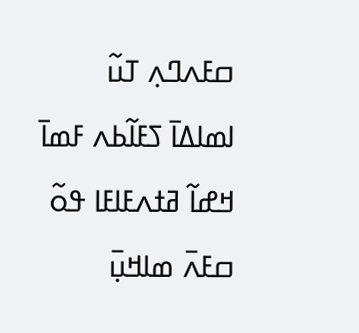ߛߓߍߣߍ߲ ߠߎ߬
ߊߘߊߡߊ߫ ߖߓߊ߬ߕߍ ߓߘߊ߫ ߞߝߊ߬ ߥߙߍߓߊߓߊ ߟߋ߬ ߛߓߍ߫ ߘߊߞߎ߲߫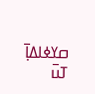ߛߌߦߊߡߊ߲߫ ߠߎ߫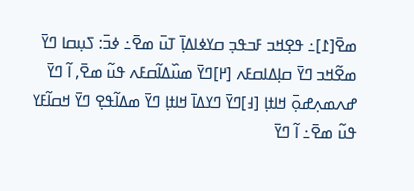ߘߐ߫[߁]߸ ߟߐ߲ߞߏ ߓߏߟߏ߲ ߛߌߦߊߡߊ߲߫ ߠߎ߫ ߘߐ߫߸ ߦߏ߫: ߖߎ߲ߛߊ ߣߌ߫ ߘߐ߬ߞߏ ߣߌ߫ ߛߊ߲ߡߊߛߓߍ [߂]ߣߌ߫ ߘߎ߰ߡߊ߬ߛߓߍ ߟߎ߬ ߘߐ߫, ߊ߬ ߣߌ߫ ߝߍߘߍ߲ߝߋ߲߫ ߞߊߙߊ߲ [߃]ߣߌ߫ ߣߌߡߊ߫ ߞߊߙߊ߲ ߣߌ߫ ߘߡߊ߬ߟߐ߲ ߣߌ߫ ߞߛߊ߬ߓߌ ߟߎ߬ ߘߐ߫߸ ߊ߬ ߣߌ߫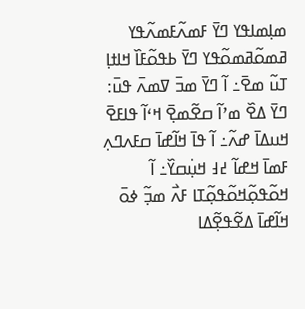ߘߊ߲ߘߊߟߌ ߣߌ߫ ߓߘߍ߬ߓߘߍ߬ߟߌ ߥߘߋ߬ߥߘߋ߬ߟߌ ߣߌ߫ ߕߟߋ߬ߓߊ߰ ߞߊߙߊ߲ ߠߎ߬ ߘߐ߫߸ ߊ߬ ߣߌ߫ ߘߏ߫ ߜߘߍ߫ ߟߎ߫: ߣߌ߫ ߡߐ߰ ߘߴߊ߬ ߛߐ߬ߘߐ߲߫ ߞߵߊ߬ ߟߊߓߐ߫ ߞߎߡߊ߫ ߝߍ߬߸ ߊ߬ ߟߊ߫ ߞߊ߬ߝߊ߫ ߛߓߍߣߍ߲ ߓߘߊ߫ ߞߝߊ߬ ߄߃ ߞߎ߲߭ߛߌ߰߸ ߊ߬ ߞߋ߬ߟߋ߲߬ߞߋ߬ߟߋ߲߬ߠߊ ߓߍ߯ ߘߏ߲߬ ߦߋ߫ ߞߊ߬ߝߊ߫ ߡߐ߬ߟߐ߲߬ߡߊ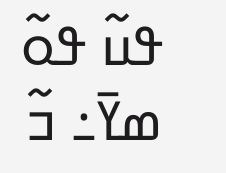ߟߎ߬ ߟߋ߬ ߘߌ߫߸ ߏ߬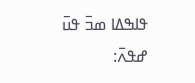ߟߊߒߡߊ ߘߏ߫ ߟߎ߫ ߝߟߍ߫: